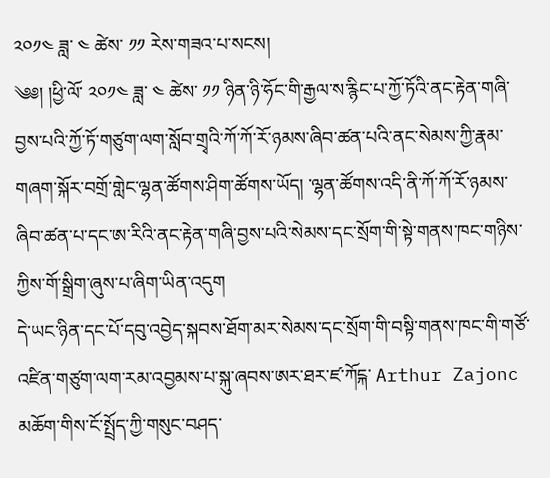༢༠༡༤ ཟླ་ ༤ ཚེས་ ༡༡ རེས་གཟའ་པ་སངས།
༄༅། །ཕྱི་ལོ་ ༢༠༡༤ ཟླ་ ༤ ཚེས་ ༡༡ ཉིན་ཉི་ཧོང་གི་རྒྱལ་ས་རྙིང་པ་ཀྱོ་ཏོའི་ནང་རྟེན་གཞི་བྱས་པའི་ཀྱོ་ཏོ་གཙུག་ལག་སློབ་གྲྭའི་ཀོ་ཀོ་རོ་ཉམས་ཞིབ་ཚན་པའི་ནང་སེམས་ཀྱི་རྣམ་གཞག་སྐོར་བགྲོ་གླེང་ལྷན་ཚོགས་ཤིག་ཚོགས་ཡོད། ་ལྷན་ཚོགས་འདི་ནི་ཀོ་ཀོ་རོ་ཉམས་ཞིབ་ཚན་པ་དང་ཨ་རིའི་ནང་རྟེན་གཞི་བྱས་པའི་སེམས་དང་སྲོག་གི་སྟེ་གནས་ཁང་གཉིས་ཀྱིས་གོ་སྒྲིག་ཞུས་པ་ཞིག་ཡིན་འདུག
དེ་ཡང་ཉིན་དང་པོ་དབུ་འབྱེད་སྐབས་ཐོག་མར་སེམས་དང་སྲོག་གི་བསྟི་གནས་ཁང་གི་གཙོ་འཛིན་གཙུག་ལག་རམ་འབྱམས་པ་སྐུ་ཞབས་ཨར་ཐར་ཛ་ཀོངྐ་ Arthur Zajonc མཆོག་གིས་ངོ་སྤྲོད་ཀྱི་གསུང་བཤད་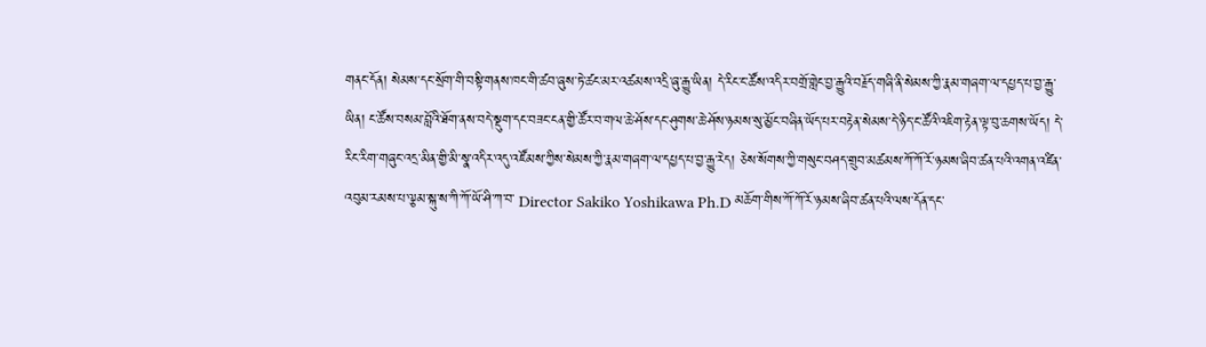གནང་དོན། སེམས་དང་སྲོག་གི་བསྟི་གནས་ཁང་གི་ཚབ་ཞུས་ཏེ་ཚང་མར་འཚམས་འདྲི་ཞུ་རྒྱུ་ཡིན། དེ་རིང་ང་ཚོས་འདིར་བགྲོ་གླེང་བྱ་རྒྱུའི་བརྗོད་གཞི་ནི་སེམས་ཀྱི་རྣམ་གཞག་ལ་དཔྱད་པ་བྱ་རྒྱུ་ཡིན། ང་ཚོས་བསམ་བློའི་ཐོག་ནས་བདེ་སྡུག་དང་བཟང་ངན་གྱི་ཚོར་བ་གལ་ཆེ་ཤོས་དང་ཤུགས་ཆེ་ཤོས་ཉམས་སུ་མྱོང་བཞིན་ཡོད་པར་བརྟེན་སེམས་དེ་ཉིད་ང་ཚོའི་འཇིག་རྟེན་ལྟ་བུ་ཆགས་ཡོད། དེ་རིང་རིག་གཞུང་འདྲ་མིན་གྱི་མི་སྣ་འདིར་འདུ་འཛོམས་ཀྱིས་སེམས་ཀྱི་རྣམ་གཞག་ལ་དཔྱད་པ་བྱ་རྒྱུ་རེད། ཅེས་སོགས་ཀྱི་གསུང་བཤད་གྲུབ་མཚམས་ཀོ་ཀོ་རོ་ཉམས་ཞིབ་ཚན་པའི་འགན་འཛིན་འབུམ་རམས་པ་ལྕམ་སྐུ་ས་ཀི་ཀོ་ཡོ་ཤི་ཀ་བ་ Director Sakiko Yoshikawa Ph.D མཆོག་གིས་ཀོ་ཀོ་རོ་ཉམས་ཞིབ་ཚན་པའི་ལས་དོན་དང་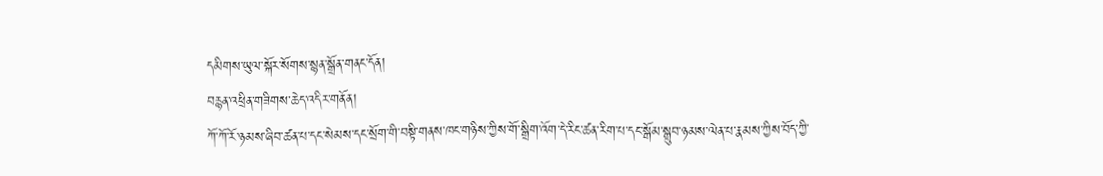དམིགས་ཡུལ་སྐོར་སོགས་སྙན་སྒྲོན་གནང་དོན།
བརྙན་འཕྲིན་གཟིགས་ཆེད་འདིར་གནོན།
ཀོ་ཀོ་རོ་ཉམས་ཞིབ་ཚན་པ་དང་སེམས་དང་སྲོག་གི་བསྟི་གནས་ཁང་གཉིས་ཀྱིས་གོ་སྒྲིག་འོག་དེ་རིང་ཚན་རིག་པ་དང་སྒོམ་སྒྲུབ་ཉམས་ལེན་པ་རྣམས་ཀྱིས་བོད་ཀྱི་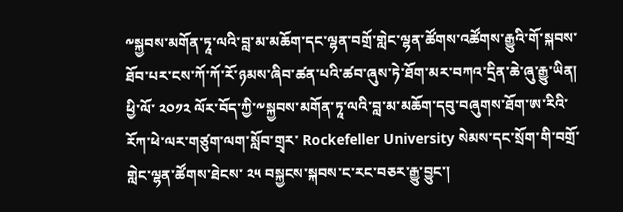༸སྐྱབས་མགོན་ཏཱ་ལའི་བླ་མ་མཆོག་དང་ལྷན་བགྲོ་གླེང་ལྷན་ཚོགས་འཚོགས་རྒྱུའི་གོ་སྐབས་ཐོབ་པར་ངས་ཀོ་ཀོ་རོ་ཉམས་ཞིབ་ཚན་པའི་ཚབ་ཞུས་ཏེ་ཐོག་མར་བཀའ་དྲིན་ཆེ་ཞུ་རྒྱུ་ཡིན། ཕྱི་ལོ་ ༢༠༡༢ ལོར་བོད་ཀྱི་༸སྐྱབས་མགོན་ཏཱ་ལའི་བླ་མ་མཆོག་དབུ་བཞུགས་ཐོག་ཨ་རིའི་རོཀ་ཕེ་ལར་གཙུག་ལག་སློབ་གྲྭར་ Rockefeller University སེམས་དང་སྲོག་གི་བགྲོ་གླེང་ལྷན་ཚོགས་ཐེངས་ ༢༥ བསྐྱངས་སྐབས་ང་རང་བཅར་རྒྱུ་བྱུང་།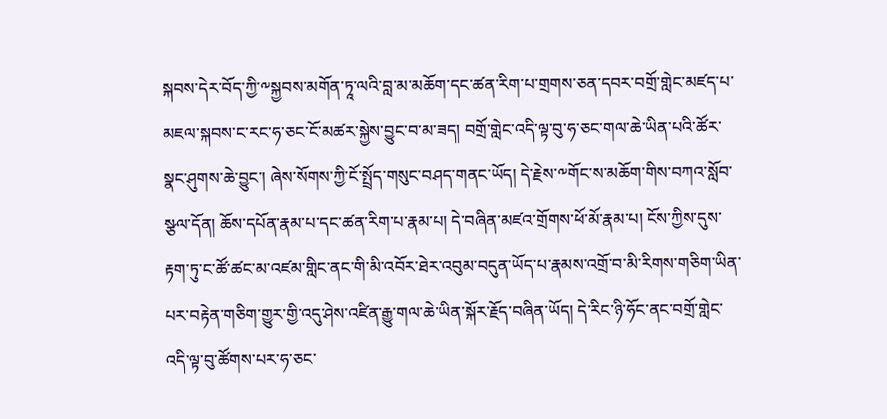སྐབས་དེར་བོད་ཀྱི་༸སྐྱབས་མགོན་ཏཱ་ལའི་བླ་མ་མཆོག་དང་ཚན་རིག་པ་གྲགས་ཅན་དབར་བགྲོ་གླེང་མཛད་པ་མཇལ་སྐབས་ང་རང་ཧ་ཅང་ངོ་མཚར་སྐྱེས་བྱུང་བ་མ་ཟད། བགྲོ་གླེང་འདི་ལྟ་བུ་ཧ་ཅང་གལ་ཆེ་ཡིན་པའི་ཚོར་སྣང་ཤུགས་ཆེ་བྱུང་། ཞེས་སོགས་ཀྱི་ངོ་སྤྲོད་གསུང་བཤད་གནང་ཡོད། དེ་རྗེས་༸གོང་ས་མཆོག་གིས་བཀའ་སློབ་སྩལ་དོན། ཆོས་དཔོན་རྣམ་པ་དང་ཚན་རིག་པ་རྣམ་པ། དེ་བཞིན་མཛའ་གྲོགས་ཕོ་མོ་རྣམ་པ། ངོས་ཀྱིས་དུས་རྟག་ཏུ་ང་ཚོ་ཚང་མ་འཛམ་གླིང་ནང་གི་མི་འབོར་ཐེར་འབུམ་བདུན་ཡོད་པ་རྣམས་འགྲོ་བ་མི་རིགས་གཅིག་ཡིན་པར་བརྟེན་གཅིག་གྱུར་གྱི་འདུ་ཤེས་འཛིན་རྒྱུ་གལ་ཆེ་ཡིན་སྐོར་རྗོད་བཞིན་ཡོད། དེ་རིང་ཉི་ཧོང་ནང་བགྲོ་གླེང་འདི་ལྟ་བུ་ཚོགས་པར་ཧ་ཅང་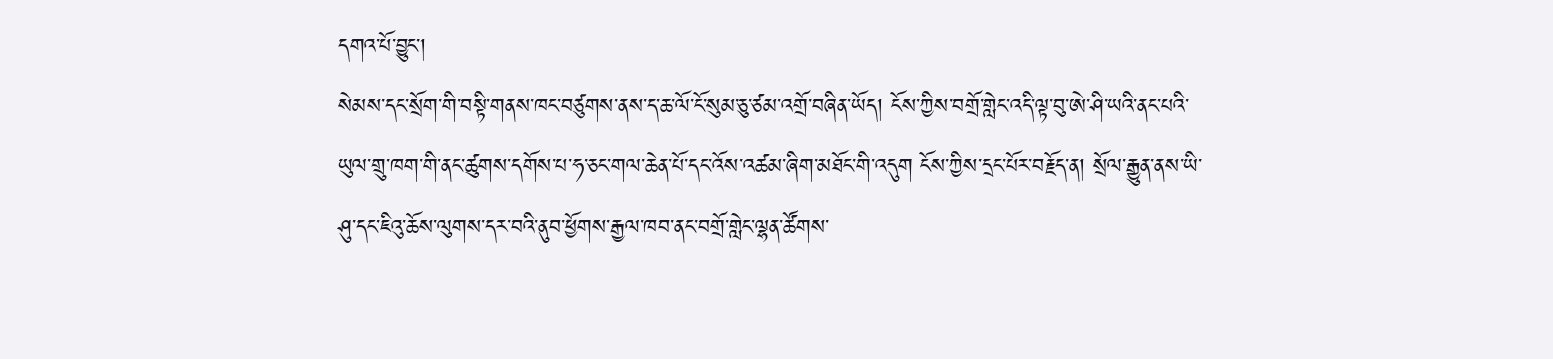དགའ་པོ་བྱུང་།
སེམས་དང་སྲོག་གི་བསྟི་གནས་ཁང་བཙུགས་ནས་ད་ཆ་ལོ་ངོ་སུམ་ཅུ་ཙམ་འགྲོ་བཞིན་ཡོད། ངོས་ཀྱིས་བགྲོ་གླེང་འདི་ལྟ་བུ་ཨེ་ཤི་ཡའི་ནང་པའི་ཡུལ་གྲུ་ཁག་གི་ནང་ཚུགས་དགོས་པ་ཧ་ཅང་གལ་ཆེན་པོ་དང་འོས་འཚམ་ཞིག་མཐོང་གི་འདུག ངོས་ཀྱིས་དྲང་པོར་བརྗོད་ན། སྲོལ་རྒྱུན་ནས་ཡི་ཤུ་དང་ཇིའུ་ཆོས་ལུགས་དར་བའི་ནུབ་ཕྱོགས་རྒྱལ་ཁབ་ནང་བགྲོ་གླེང་ལྷན་ཚོགས་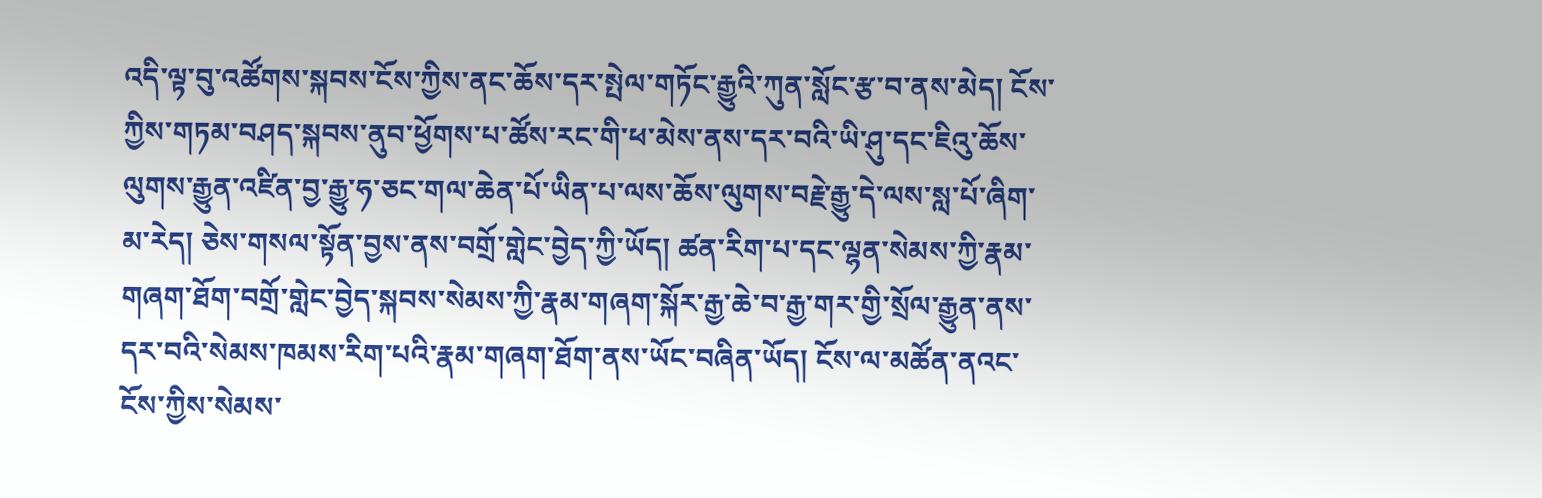འདི་ལྟ་བུ་འཚོགས་སྐབས་ངོས་ཀྱིས་ནང་ཆོས་དར་སྤེལ་གཏོང་རྒྱུའི་ཀུན་སློང་རྩ་བ་ནས་མེད། ངོས་ཀྱིས་གཏམ་བཤད་སྐབས་ནུབ་ཕྱོགས་པ་ཚོས་རང་གི་ཕ་མེས་ནས་དར་བའི་ཡི་ཤུ་དང་ཇིའུ་ཆོས་ལུགས་རྒྱུན་འཛིན་བྱ་རྒྱུ་ཧ་ཅང་གལ་ཆེན་པོ་ཡིན་པ་ལས་ཆོས་ལུགས་བརྗེ་རྒྱུ་དེ་ལས་སླ་པོ་ཞིག་མ་རེད། ཅེས་གསལ་སྟོན་བྱས་ནས་བགྲོ་གླེང་བྱེད་ཀྱི་ཡོད། ཚན་རིག་པ་དང་ལྷན་སེམས་ཀྱི་རྣམ་གཞག་ཐོག་བགྲོ་གླེང་བྱེད་སྐབས་སེམས་ཀྱི་རྣམ་གཞག་སྐོར་རྒྱ་ཆེ་བ་རྒྱ་གར་གྱི་སྲོལ་རྒྱུན་ནས་དར་བའི་སེམས་ཁམས་རིག་པའི་རྣམ་གཞག་ཐོག་ནས་ཡོང་བཞིན་ཡོད། ངོས་ལ་མཚོན་ནའང་ངོས་ཀྱིས་སེམས་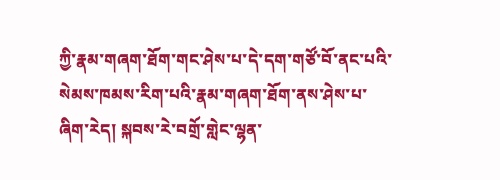ཀྱི་རྣམ་གཞག་ཐོག་གང་ཤེས་པ་དེ་དག་གཙོ་བོ་ནང་པའི་སེམས་ཁམས་རིག་པའི་རྣམ་གཞག་ཐོག་ནས་ཤེས་པ་ཞིག་རེད། སྐབས་རེ་བགྲོ་གླེང་ལྷན་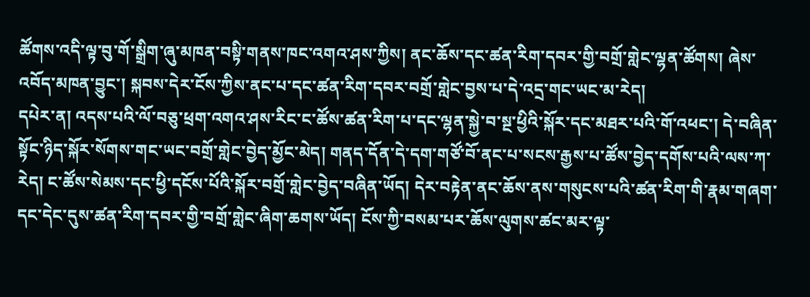ཚོགས་འདི་ལྟ་བུ་གོ་སྒྲིག་ཞུ་མཁན་བསྟི་གནས་ཁང་འགའ་ཤས་ཀྱིས། ནང་ཆོས་དང་ཚན་རིག་དབར་གྱི་བགྲོ་གླེང་ལྷན་ཚོགས། ཞེས་འབོད་མཁན་བྱུང་། སྐབས་དེར་ངོས་ཀྱིས་ནང་པ་དང་ཚན་རིག་དབར་བགྲོ་གླེང་བྱས་པ་དེ་འདྲ་གང་ཡང་མ་རེད།
དཔེར་ན། འདས་པའི་ལོ་བཅུ་ཕྲག་འགའ་ཤས་རིང་ང་ཚོས་ཚན་རིག་པ་དང་ལྷན་སྐྱེ་བ་སྔ་ཕྱིའི་སྐོར་དང་མཐར་པའི་གོ་འཕང་། དེ་བཞིན་སྟོང་ཉིད་སྐོར་སོགས་གང་ཡང་བགྲོ་གླེང་བྱེད་མྱོང་མེད། གནད་དོན་དེ་དག་གཙོ་བོ་ནང་པ་སངས་རྒྱས་པ་ཚོས་བྱེད་དགོས་པའི་ལས་ཀ་རེད། ང་ཚོས་སེམས་དང་ཕྱི་དངོས་པོའི་སྐོར་བགྲོ་གླེང་བྱེད་བཞིན་ཡོད། དེར་བརྟེན་ནང་ཆོས་ནས་གསུངས་པའི་ཚན་རིག་གི་རྣམ་གཞག་དང་དེང་དུས་ཚན་རིག་དབར་གྱི་བགྲོ་གླེང་ཞིག་ཆགས་ཡོད། ངོས་ཀྱི་བསམ་པར་ཆོས་ལུགས་ཚང་མར་ལྟ་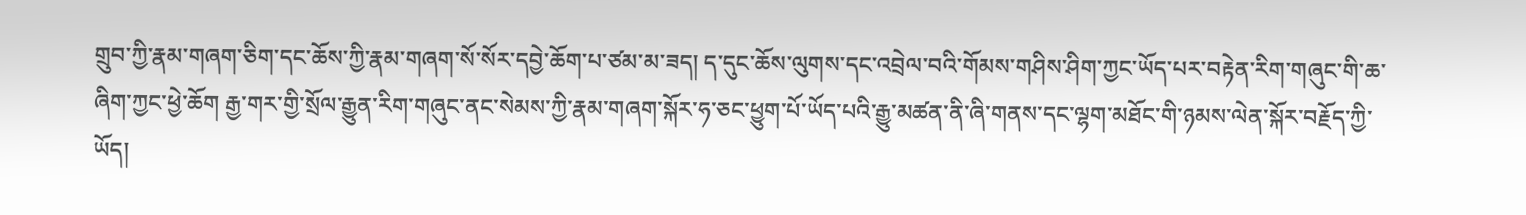གྲུབ་ཀྱི་རྣམ་གཞག་ཅིག་དང་ཆོས་ཀྱི་རྣམ་གཞག་སོ་སོར་དབྱེ་ཆོག་པ་ཙམ་མ་ཟད། ད་དུང་ཆོས་ལུགས་དང་འབྲེལ་བའི་གོམས་གཤིས་ཤིག་ཀྱང་ཡོད་པར་བརྟེན་རིག་གཞུང་གི་ཆ་ཞིག་ཀྱང་ཕྱེ་ཆོག རྒྱ་གར་གྱི་སྲོལ་རྒྱུན་རིག་གཞུང་ནང་སེམས་ཀྱི་རྣམ་གཞག་སྐོར་ཧ་ཅང་ཕྱུག་པོ་ཡོད་པའི་རྒྱུ་མཚན་ནི་ཞི་གནས་དང་ལྷག་མཐོང་གི་ཉམས་ལེན་སྐོར་བརྗོད་ཀྱི་ཡོད།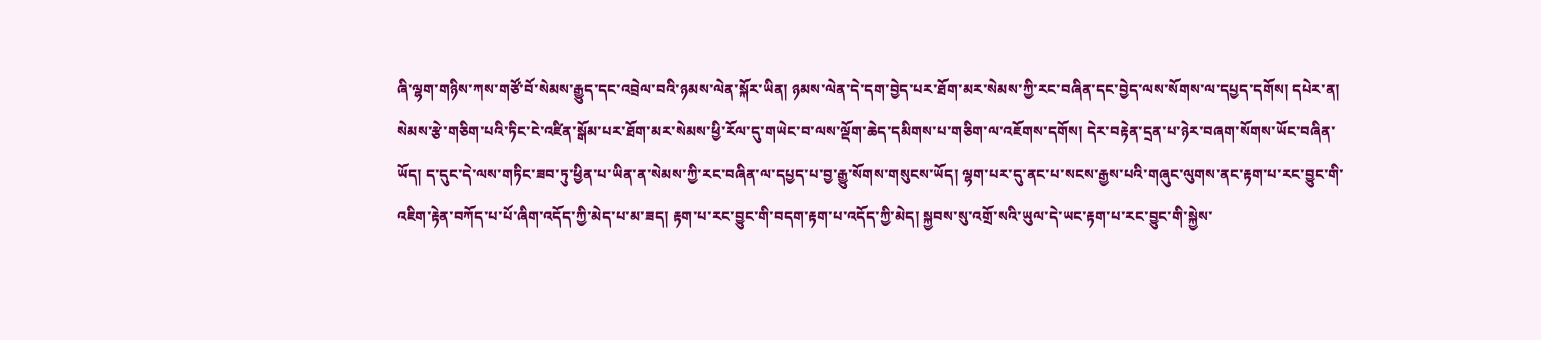ཞི་ལྷག་གཉིས་ཀས་གཙོ་བོ་སེམས་རྒྱུད་དང་འབྲེལ་བའི་ཉམས་ལེན་སྐོར་ཡིན། ཉམས་ལེན་དེ་དག་བྱེད་པར་ཐོག་མར་སེམས་ཀྱི་རང་བཞིན་དང་བྱེད་ལས་སོགས་ལ་དཔྱད་དགོས། དཔེར་ན། སེམས་རྩེ་གཅིག་པའི་ཏིང་ངེ་འཛིན་སྒོམ་པར་ཐོག་མར་སེམས་ཕྱི་རོལ་དུ་གཡེང་བ་ལས་ལྡོག་ཆེད་དམིགས་པ་གཅིག་ལ་འཇོགས་དགོས། དེར་བརྟེན་དྲན་པ་ཉེར་བཞག་སོགས་ཡོང་བཞིན་ཡོད། ད་དུང་དེ་ལས་གཏིང་ཟབ་ཏུ་ཕྱིན་པ་ཡིན་ན་སེམས་ཀྱི་རང་བཞིན་ལ་དཔྱད་པ་བྱ་རྒྱུ་སོགས་གསུངས་ཡོད། ལྷག་པར་དུ་ནང་པ་སངས་རྒྱས་པའི་གཞུང་ལུགས་ནང་རྟག་པ་རང་བྱུང་གི་འཇིག་རྟེན་བཀོད་པ་པོ་ཞིག་འདོད་ཀྱི་མེད་པ་མ་ཟད། རྟག་པ་རང་བྱུང་གི་བདག་རྟག་པ་འདོད་ཀྱི་མེད། སྐྱབས་སུ་འགྲོ་སའི་ཡུལ་དེ་ཡང་རྟག་པ་རང་བྱུང་གི་སྐྱེས་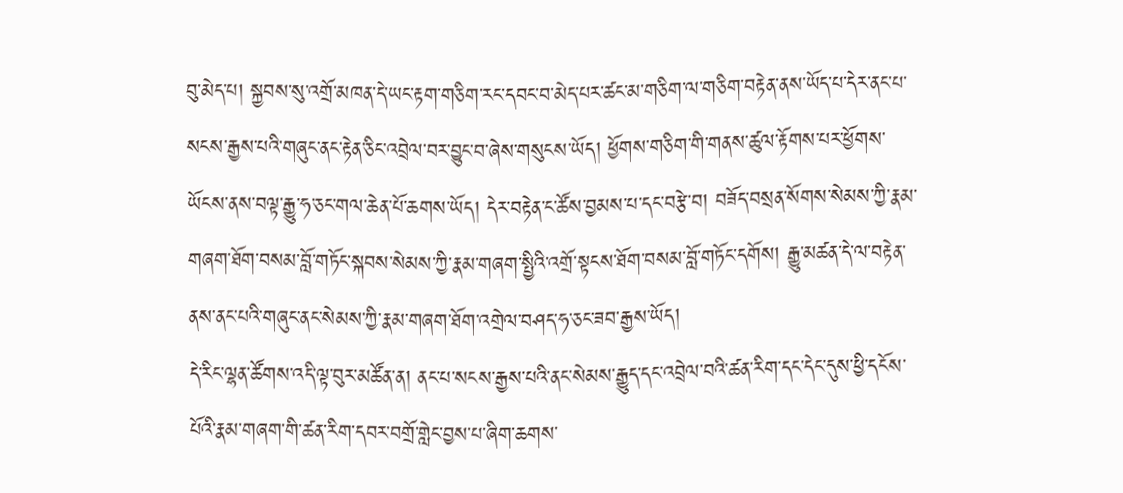བུ་མེད་པ། སྐྱབས་སུ་འགྲོ་མཁན་དེ་ཡང་རྟག་གཅིག་རང་དབང་བ་མེད་པར་ཚང་མ་གཅིག་ལ་གཅིག་བརྟེན་ནས་ཡོད་པ་དེར་ནང་པ་སངས་རྒྱས་པའི་གཞུང་ནང་རྟེན་ཅིང་འབྲེལ་བར་བྱུང་བ་ཞེས་གསུངས་ཡོད། ཕྱོགས་གཅིག་གི་གནས་ཚུལ་རྟོགས་པར་ཕྱོགས་ཡོངས་ནས་བལྟ་རྒྱུ་ཧ་ཅང་གལ་ཆེན་པོ་ཆགས་ཡོད། དེར་བརྟེན་ང་ཚོས་བྱམས་པ་དང་བརྩེ་བ། བཟོད་བསྲན་སོགས་སེམས་ཀྱི་རྣམ་གཞག་ཐོག་བསམ་བློ་གཏོང་སྐབས་སེམས་ཀྱི་རྣམ་གཞག་སྤྱིའི་འགྲོ་སྟངས་ཐོག་བསམ་བློ་གཏོང་དགོས། རྒྱུ་མཚན་དེ་ལ་བརྟེན་ནས་ནང་པའི་གཞུང་ནང་སེམས་ཀྱི་རྣམ་གཞག་ཐོག་འགྲེལ་བཤད་ཧ་ཅང་ཟབ་རྒྱས་ཡོད།
དེ་རིང་ལྷན་ཚོགས་འདི་ལྟ་བུར་མཚོན་ན། ནང་པ་སངས་རྒྱས་པའི་ནང་སེམས་རྒྱུད་དང་འབྲེལ་བའི་ཚན་རིག་དང་དེང་དུས་ཕྱི་དངོས་པོའི་རྣམ་གཞག་གི་ཚན་རིག་དབར་བགྲོ་གླེང་བྱས་པ་ཞིག་ཆགས་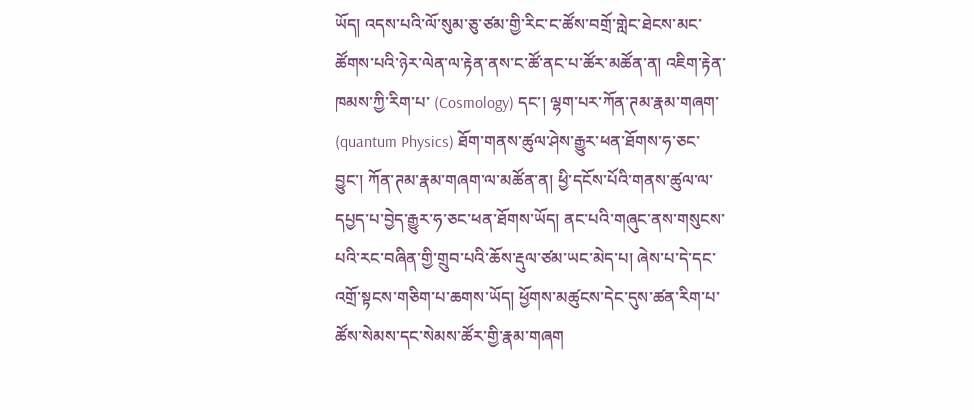ཡོད། འདས་པའི་ལོ་སུམ་ཅུ་ཙམ་གྱི་རིང་ང་ཚོས་བགྲོ་གླེང་ཐེངས་མང་ཚོགས་པའི་ཉེར་ལེན་ལ་རྟེན་ནས་ང་ཚོ་ནང་པ་ཚོར་མཚོན་ན། འཇིག་རྟེན་ཁམས་ཀྱི་རིག་པ་ (Cosmology) དང་། ལྷག་པར་ཀོན་ཊམ་རྣམ་གཞག་ (quantum Physics) ཐོག་གནས་ཚུལ་ཤེས་རྒྱུར་ཕན་ཐོགས་ཧ་ཅང་བྱུང་། ཀོན་ཊམ་རྣམ་གཞག་ལ་མཚོན་ན། ཕྱི་དངོས་པོའི་གནས་ཚུལ་ལ་དཔྱད་པ་བྱེད་རྒྱུར་ཧ་ཅང་ཕན་ཐོགས་ཡོད། ནང་པའི་གཞུང་ནས་གསུངས་པའི་རང་བཞིན་གྱི་གྲུབ་པའི་ཆོས་རྡུལ་ཙམ་ཡང་མེད་པ། ཞེས་པ་དེ་དང་འགྲོ་སྟངས་གཅིག་པ་ཆགས་ཡོད། ཕྱོགས་མཚུངས་དེང་དུས་ཚན་རིག་པ་ཚོས་སེམས་དང་སེམས་ཚོར་གྱི་རྣམ་གཞག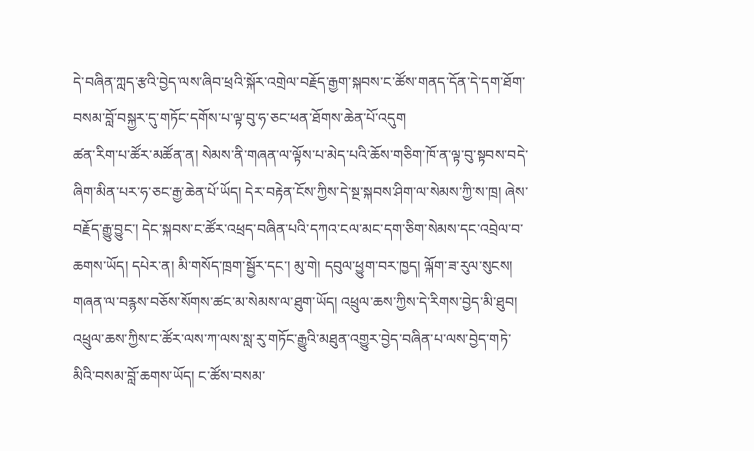དེ་བཞིན་ཀླད་རྩའི་བྱེད་ལས་ཞིབ་ཕྲའི་སྐོར་འགྲེལ་བརྗོད་རྒྱག་སྐབས་ང་ཚོས་གནད་དོན་དེ་དག་ཐོག་བསམ་བློ་བསྐྱར་དུ་གཏོང་དགོས་པ་ལྟ་བུ་ཧ་ཅང་ཕན་ཐོགས་ཆེན་པོ་འདུག
ཚན་རིག་པ་ཚོར་མཚོན་ན། སེམས་ནི་གཞན་ལ་ལྟོས་པ་མེད་པའི་ཆོས་གཅིག་ཁོ་ན་ལྟ་བུ་སྟབས་བདེ་ཞིག་མིན་པར་ཧ་ཅང་རྒྱ་ཆེན་པོ་ཡོད། དེར་བརྟེན་ངོས་ཀྱིས་དེ་སྔ་སྐབས་ཤིག་ལ་སེམས་ཀྱི་ས་ཁྲ། ཞེས་བརྗོད་རྒྱུ་བྱུང་། དེང་སྐབས་ང་ཚོར་འཕྲད་བཞིན་པའི་དཀའ་ངལ་མང་དག་ཅིག་སེམས་དང་འབྲེལ་བ་ཆགས་ཡོད། དཔེར་ན། མི་གསོད་ཁྲག་སྦྱོར་དང་། མུ་གེ། དབུལ་ཕྱུག་བར་ཁྱད། ལྐོག་ཟ་རུལ་སུངས། གཞན་ལ་བརྙས་བཅོས་སོགས་ཚང་མ་སེམས་ལ་ཐུག་ཡོད། འཕྲུལ་ཆས་ཀྱིས་དེ་རིགས་བྱེད་མི་ཐུབ། འཕྲུལ་ཆས་ཀྱིས་ང་ཚོར་ལས་ཀ་ལས་སླ་རུ་གཏོང་རྒྱུའི་མཐུན་འགྱུར་བྱེད་བཞིན་པ་ལས་བྱེད་གཏེ་མིའི་བསམ་བློ་ཆགས་ཡོད། ང་ཚོས་བསམ་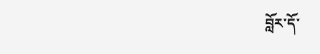བློར་དོ་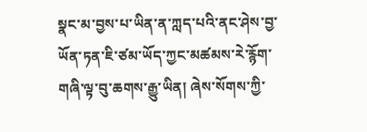སྣང་མ་བྱས་པ་ཡིན་ན་ཀླད་པའི་ནང་ཤེས་བྱ་ཡོན་ཏན་ཇི་ཙམ་ཡོད་ཀྱང་མཚམས་རེ་རྙོག་གཞི་ལྟ་བུ་ཆགས་རྒྱུ་ཡིན། ཞེས་སོགས་ཀྱི་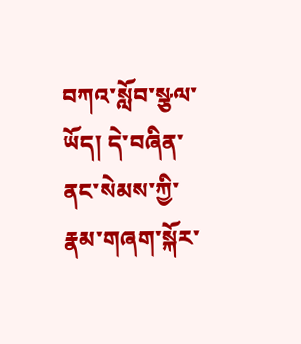བཀའ་སློབ་སྩལ་ཡོད། དེ་བཞིན་ནང་སེམས་ཀྱི་རྣམ་གཞག་སྐོར་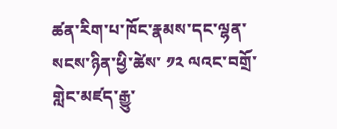ཚན་རིག་པ་ཁོང་རྣམས་དང་ལྷན་སངས་ཉིན་ཕྱི་ཚེས་ ༡༢ ལའང་བགྲོ་གླེང་མཛད་རྒྱུ་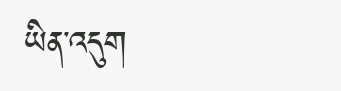ཡིན་འདུག